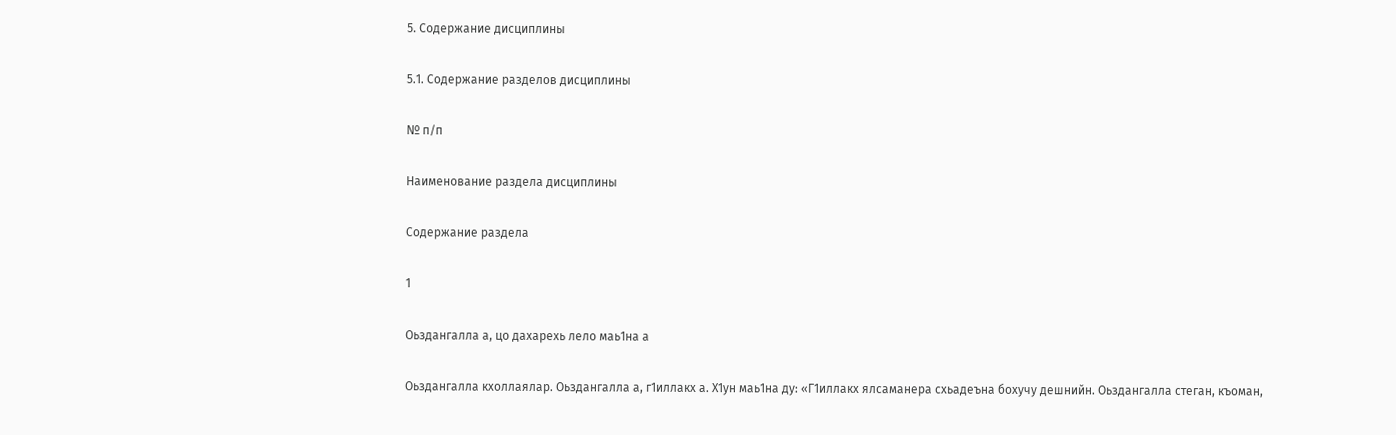5. Содержание дисциплины

5.1. Содержание разделов дисциплины

№ п/п

Наименование раздела дисциплины

Содержание раздела

1

Оьздангалла а, цо дахарехь лело маь1на а

Оьздангалла кхоллаялар. Оьздангалла а, г1иллакх а. Х1ун маь1на ду: «Г1иллакх ялсаманера схьадеъна бохучу дешнийн. Оьздангалла стеган, къоман,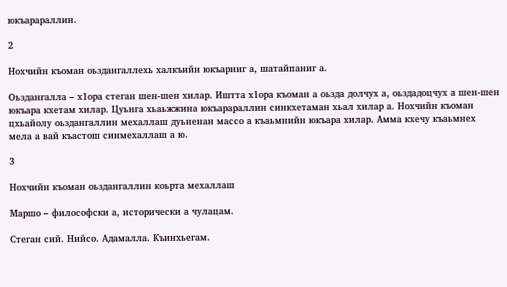юкъарараллин.

2

Нохчийн къоман оьздангаллехь халкъийн юкъарниг а, шатайпаниг а.

Оьздангалла – х1ора стеган шен-шен хилар. Иштта х1ора къоман а оьзда долчух а, оьздадоцчух а шен-шен юкъара кхетам хилар. Цуьнга хьаьжжина юкъарараллин синкхетаман хьал хилар а. Нохчийн къоман цхьайолу оьздангаллин мехаллаш дуьненан массо а къаьмнийн юкъара хилар. Амма кхечу къаьмнех мела а вай къастош синмехаллаш а ю.

3

Нохчийн къоман оьздангаллин коьрта мехаллаш

Маршо – философски а, исторически а чулацам.

Стеган сий. Нийсо. Адамалла. Къинхьегам.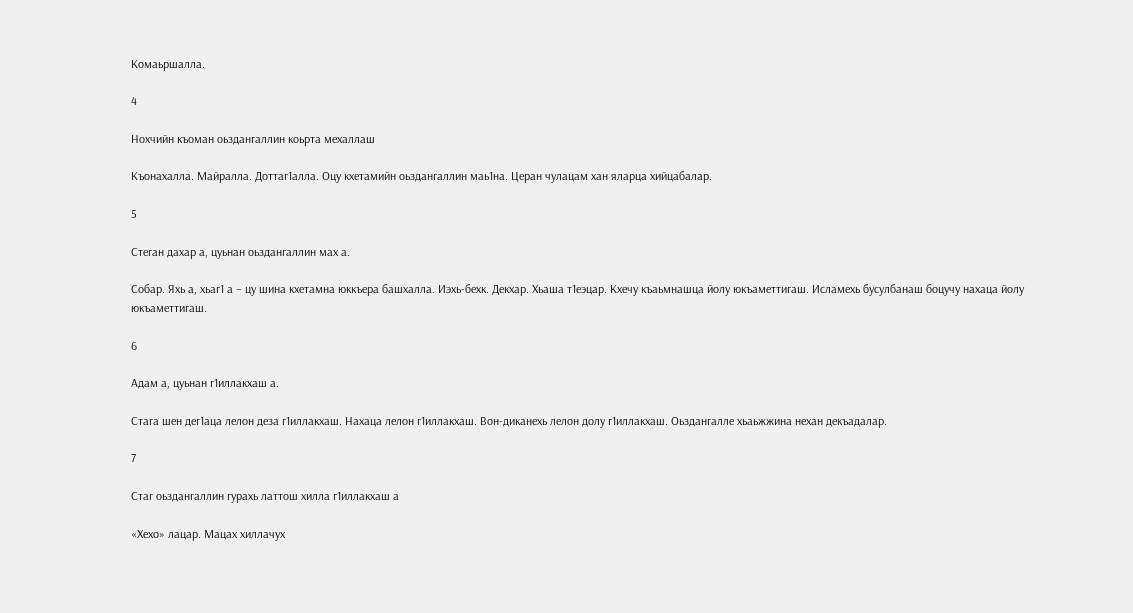Комаьршалла.

4

Нохчийн къоман оьздангаллин коьрта мехаллаш

Къонахалла. Майралла. Доттаг1алла. Оцу кхетамийн оьздангаллин маь1на. Церан чулацам хан яларца хийцабалар.

5

Стеган дахар а, цуьнан оьздангаллин мах а.

Собар. Яхь а, хьаг1 а – цу шина кхетамна юккъера башхалла. Иэхь-бехк. Декхар. Хьаша т1еэцар. Кхечу къаьмнашца йолу юкъаметтигаш. Исламехь бусулбанаш боцучу нахаца йолу юкъаметтигаш.

6

Адам а, цуьнан г1иллакхаш а.

Стага шен дег1аца лелон деза г1иллакхаш. Нахаца лелон г1иллакхаш. Вон-диканехь лелон долу г1иллакхаш. Оьздангалле хьаьжжина нехан декъадалар.

7

Стаг оьздангаллин гурахь латтош хилла г1иллакхаш а

«Хехо» лацар. Мацах хиллачух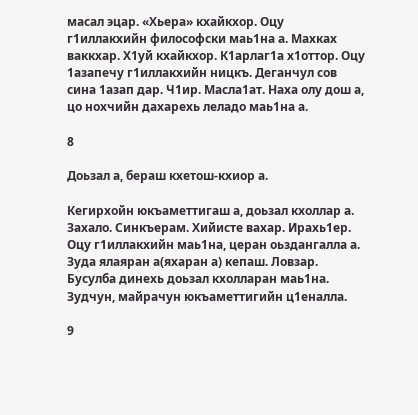масал эцар. «Хьера» кхайкхор. Оцу г1иллакхийн философски маь1на а. Махках ваккхар. Х1уй кхайкхор. К1арлаг1а х1оттор. Оцу 1азапечу г1иллакхийн ницкъ. Деганчул сов сина 1азап дар. Ч1ир. Масла1ат. Наха олу дош а, цо нохчийн дахарехь леладо маь1на а.

8

Доьзал а, бераш кхетош-кхиор а.

Кегирхойн юкъаметтигаш а, доьзал кхоллар а. Захало. Синкъерам. Хийисте вахар. Ирахь1ер. Оцу г1иллакхийн маь1на, церан оьздангалла а. Зуда ялаяран а(яхаран а) кепаш. Ловзар. Бусулба динехь доьзал кхолларан маь1на. Зудчун, майрачун юкъаметтигийн ц1еналла.

9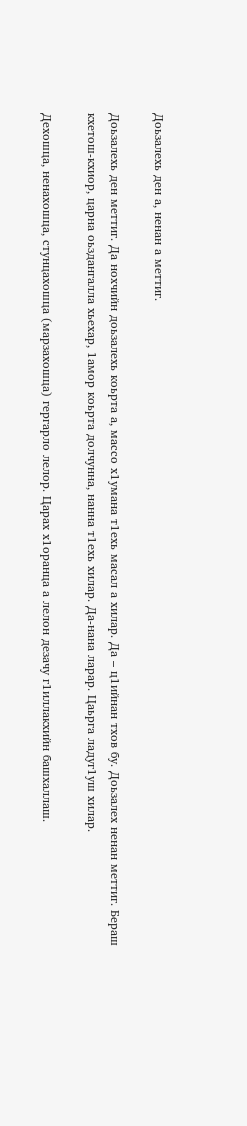Доьзалехь ден а, ненан а меттиг.

Доьзалехь ден меттиг. Да нохчийн доьзалехь коьрта а, массо х1умана т1ехь масал а хилар. Да – ц1ийнан тхов бу. Доьзалех ненан меттиг. Бераш кхетош-кхиор, царна оьздангалла хьехар, 1амор коьрта долчунна, нанна т1ехь хилар. Да-нана ларар. Цаьрга ладуг1уш хилар.

Дехошца, ненахошца, стунцахошца (марзахошца) гергарло лелор. Царах х1оранца а лелон дезачу г1иллакхийн башхаллаш.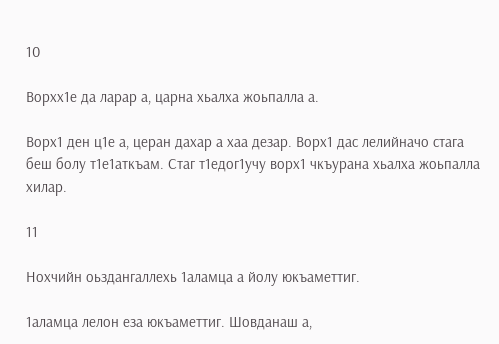10

Ворхх1е да ларар а, царна хьалха жоьпалла а.

Ворх1 ден ц1е а, церан дахар а хаа дезар. Ворх1 дас лелийначо стага беш болу т1е1аткъам. Стаг т1едог1учу ворх1 чкъурана хьалха жоьпалла хилар.

11

Нохчийн оьздангаллехь 1аламца а йолу юкъаметтиг.

1аламца лелон еза юкъаметтиг. Шовданаш а,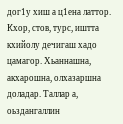дог1у хиш а ц1ена латтор. Кхор, стов, турс, иштта кхийолу дечигаш хадо цамагор. Хьаннашна, акхарошна, олхазаршна доладар. Таллар а, оьздангаллин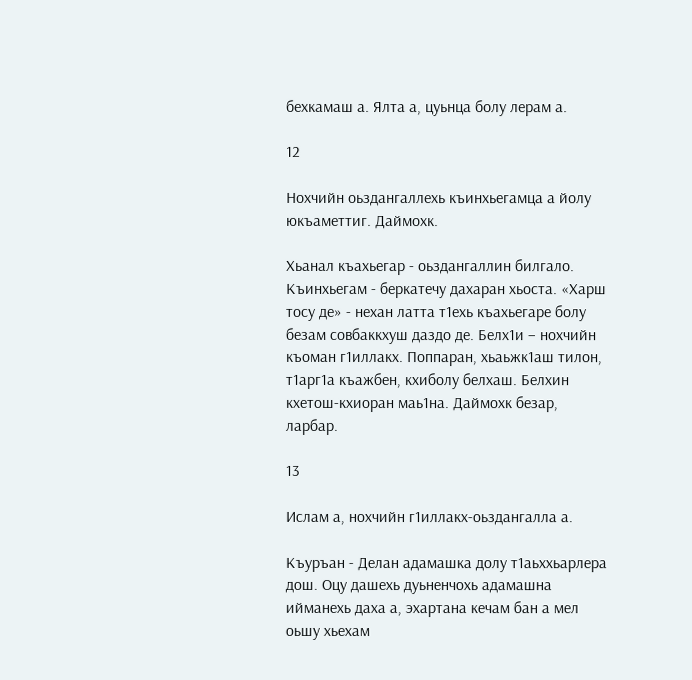бехкамаш а. Ялта а, цуьнца болу лерам а.

12

Нохчийн оьздангаллехь къинхьегамца а йолу юкъаметтиг. Даймохк.

Хьанал къахьегар - оьздангаллин билгало. Къинхьегам - беркатечу дахаран хьоста. «Харш тосу де» - нехан латта т1ехь къахьегаре болу безам совбаккхуш даздо де. Белх1и – нохчийн къоман г1иллакх. Поппаран, хьаьжк1аш тилон, т1арг1а къажбен, кхиболу белхаш. Белхин кхетош-кхиоран маь1на. Даймохк безар, ларбар.

13

Ислам а, нохчийн г1иллакх-оьздангалла а.

Къуръан - Делан адамашка долу т1аьххьарлера дош. Оцу дашехь дуьненчохь адамашна ийманехь даха а, эхартана кечам бан а мел оьшу хьехам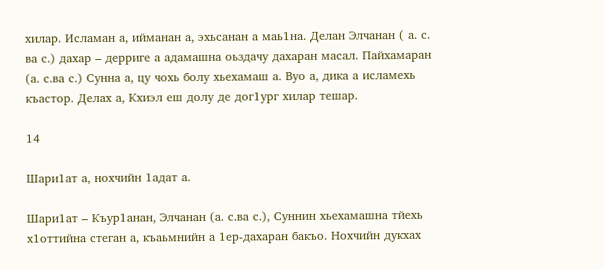хилар. Исламан а, ийманан а, эхьсанан а маь1на. Делан Элчанан ( а. с. ва с.) дахар – дерриге а адамашна оьздачу дахаран масал. Пайхамаран (а. с.ва с.) Сунна а, цу чохь болу хьехамаш а. Вуо а, дика а исламехь къастор. Делах а, Кхиэл еш долу де дог1ург хилар тешар.

14

Шари1ат а, нохчийн 1адат а.

Шари1ат – Къур1анан, Элчанан (а. с.ва с.), Суннин хьехамашна тйехь х1оттийна стеган а, къаьмнийн а 1ер-дахаран бакъо. Нохчийн дукхах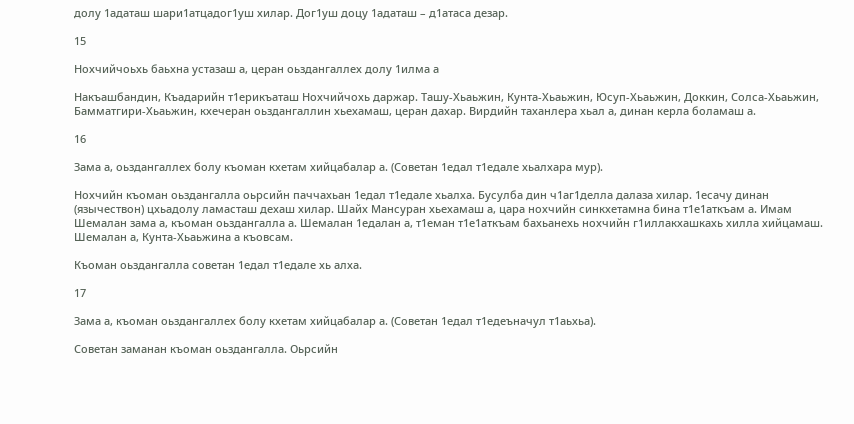долу 1адаташ шари1атцадог1уш хилар. Дог1уш доцу 1адаташ – д1атаса дезар.

15

Нохчийчоьхь баьхна устазаш а, церан оьздангаллех долу 1илма а

Накъашбандин, Къадарийн т1ерикъаташ Нохчийчохь даржар. Ташу-Хьаьжин, Кунта-Хьаьжин, Юсуп-Хьаьжин, Доккин, Солса-Хьаьжин, Бамматгири-Хьаьжин, кхечеран оьздангаллин хьехамаш, церан дахар. Вирдийн таханлера хьал а, динан керла боламаш а.

16

Зама а, оьздангаллех болу къоман кхетам хийцабалар а. (Советан 1едал т1едале хьалхара мур).

Нохчийн къоман оьздангалла оьрсийн паччахьан 1едал т1едале хьалха. Бусулба дин ч1аг1делла далаза хилар. 1есачу динан (язычествон) цхьадолу ламасташ дехаш хилар. Шайх Мансуран хьехамаш а, цара нохчийн синкхетамна бина т1е1аткъам а. Имам Шемалан зама а, къоман оьздангалла а. Шемалан 1едалан а, т1еман т1е1аткъам бахьанехь нохчийн г1иллакхашкахь хилла хийцамаш. Шемалан а, Кунта-Хьаьжина а къовсам.

Къоман оьздангалла советан 1едал т1едале хь алха.

17

Зама а, къоман оьздангаллех болу кхетам хийцабалар а. (Советан 1едал т1едеъначул т1аьхьа).

Советан заманан къоман оьздангалла. Оьрсийн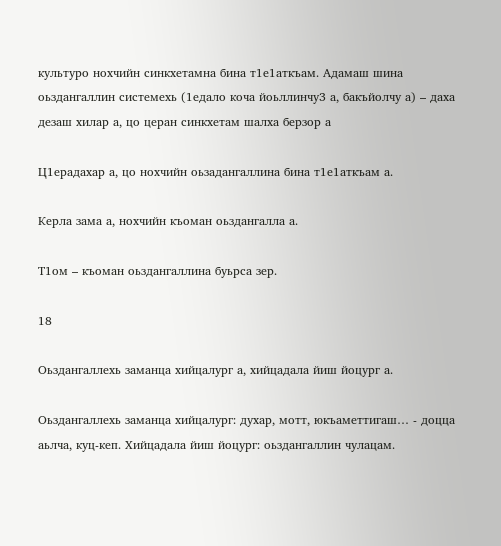культуро нохчийн синкхетамна бина т1е1аткъам. Адамаш шина оьздангаллин системехь (1едало коча йоьллинчу3 а, бакъйолчу а) – даха дезаш хилар а, цо церан синкхетам шалха берзор а

Ц1ерадахар а, цо нохчийн оьзадангаллина бина т1е1аткъам а.

Керла зама а, нохчийн къоман оьздангалла а.

Т1ом – къоман оьздангаллина буьрса зер.

18

Оьздангаллехь заманца хийцалург а, хийцадала йиш йоцург а.

Оьздангаллехь заманца хийцалург: духар, мотт, юкъаметтигаш… - доцца аьлча, куц-кеп. Хийцадала йиш йоцург: оьздангаллин чулацам.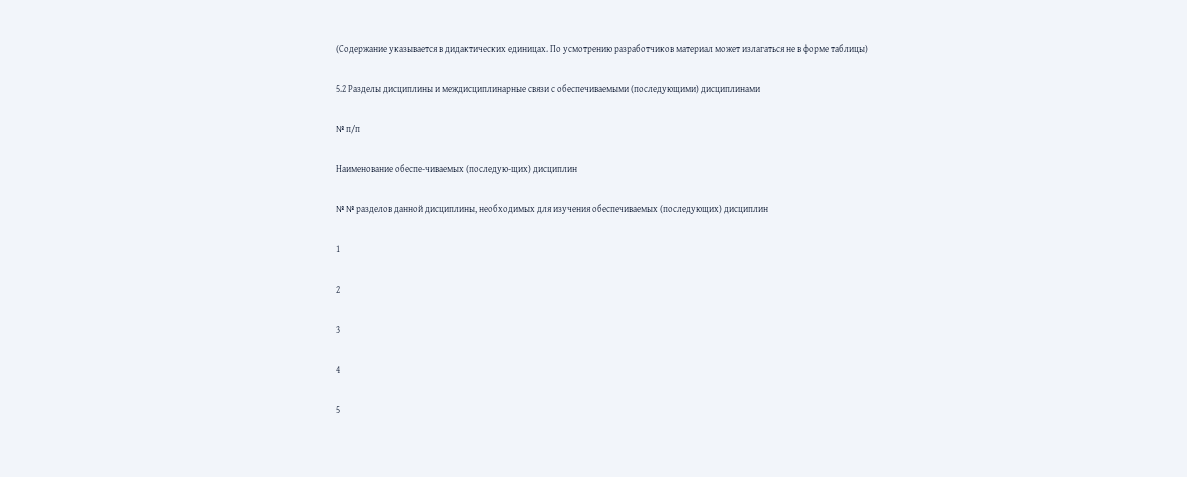(Содержание указывается в дидактических единицах. По усмотрению разработчиков материал может излагаться не в форме таблицы)

5.2 Разделы дисциплины и междисциплинарные связи с обеспечиваемыми (последующими) дисциплинами

№ п/п

Наименование обеспе-чиваемых (последую-щих) дисциплин

№ № разделов данной дисциплины, необходимых для изучения обеспечиваемых (последующих) дисциплин

1

2

3

4

5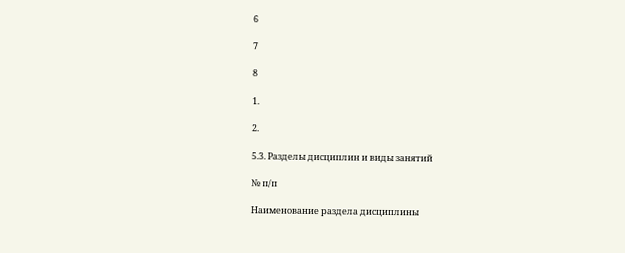6

7

8

1.

2.

5.3. Разделы дисциплин и виды занятий

№ п/п

Наименование раздела дисциплины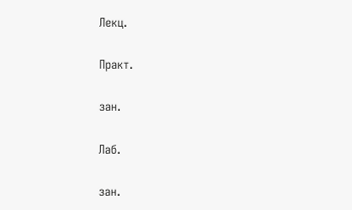Лекц.

Практ.

зан.

Лаб.

зан.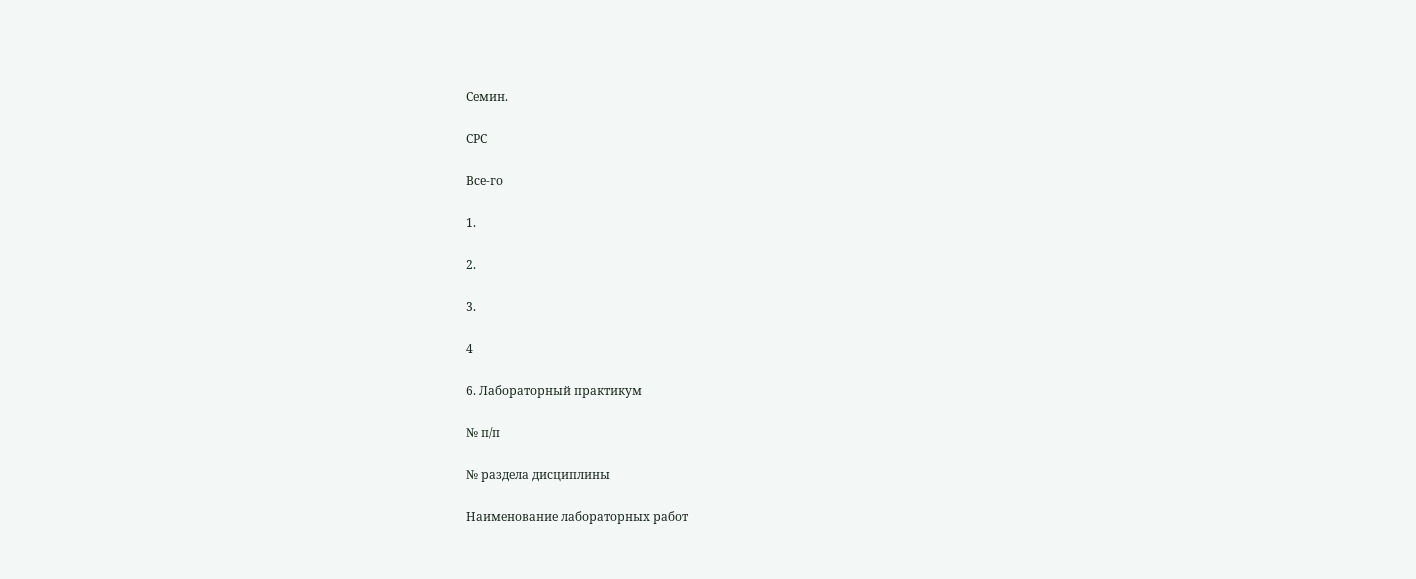Семин.

СРС

Все-го

1.

2.

3.

4

6. Лабораторный практикум

№ п/п

№ раздела дисциплины

Наименование лабораторных работ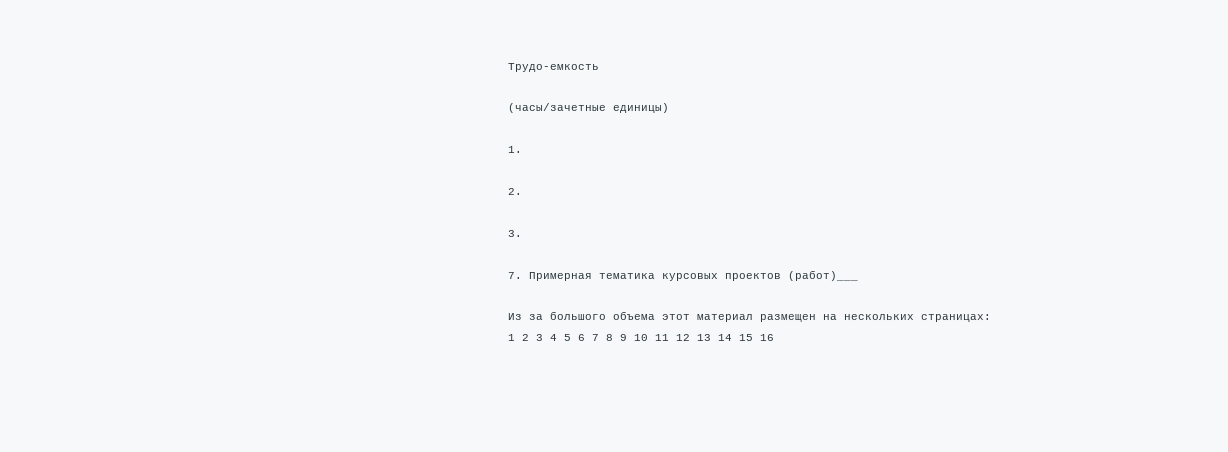Трудо-емкость

(часы/зачетные единицы)

1.

2.

3.

7. Примерная тематика курсовых проектов (работ)___

Из за большого объема этот материал размещен на нескольких страницах:
1 2 3 4 5 6 7 8 9 10 11 12 13 14 15 16